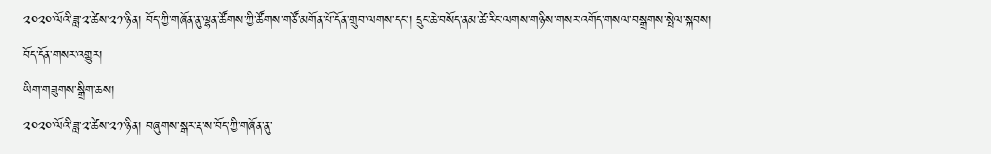༢༠༢༠་ལོའི་ཟླ་༢་ཚེས་༢༡་ཉིན། བོད་ཀྱི་གཞོན་ནུ་ལྷན་ཚོགས་ཀྱི་ཚོགས་གཙོ་མགོན་པོ་དོན་གྲུབ་ལགས་དང་། དྲུང་ཆེ་བསོད་ནམ་ཚེ་རིང་ལགས་གཉིས་གསར་འགོད་གསལ་བསྒྲགས་སྤེལ་སྐབས།
བོད་དོན་གསར་འགྱུར།
ཡིག་གཟུགས་སྒྲིག་ཆས།
༢༠༢༠་ལོའི་ཟླ་༢་ཚེས་༢༡་ཉིན། བཞུགས་སྒར་རྡ་ས་བོད་ཀྱི་གཞོན་ནུ་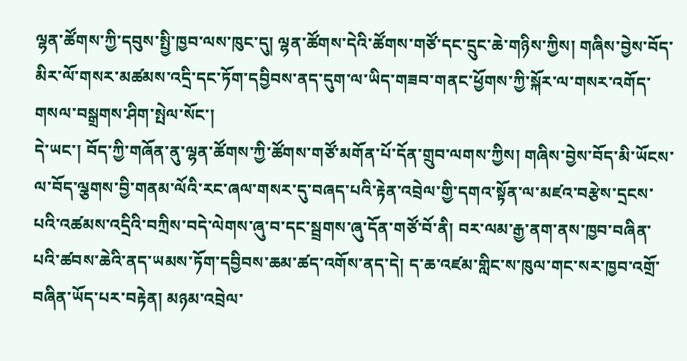ལྷན་ཚོགས་ཀྱི་དབུས་སྤྱི་ཁྱབ་ལས་ཁུང་དུ། ལྷན་ཚོགས་དེའི་ཚོགས་གཙོ་དང་དྲུང་ཆེ་གཉིས་ཀྱིས། གཞིས་བྱེས་བོད་མིར་ལོ་གསར་མཚམས་འདྲི་དང་ཏོག་དབྱིབས་ནད་དུག་ལ་ཡིད་གཟབ་གནང་ཕྱོགས་ཀྱི་སྐོར་ལ་གསར་འགོད་གསལ་བསྒྲགས་ཤིག་སྤེལ་སོང་།
དེ་ཡང་། བོད་ཀྱི་གཞོན་ནུ་ལྷན་ཚོགས་ཀྱི་ཚོགས་གཙོ་མགོན་པོ་དོན་གྲུབ་ལགས་ཀྱིས། གཞིས་བྱེས་བོད་མི་ཡོངས་ལ་བོད་ལྕགས་བྱི་གནམ་ལོའི་རང་ཞལ་གསར་དུ་བཞད་པའི་རྟེན་འབྲེལ་གྱི་དགའ་སྟོན་ལ་མཛའ་བརྩེས་དྲངས་པའི་འཚམས་འདྲིའི་བཀྲིས་བདེ་ལེགས་ཞུ་བ་དང་སྦྲགས་ཞུ་དོན་གཙོ་བོ་ནི། བར་ལམ་རྒྱ་ནག་ནས་ཁྱབ་བཞིན་པའི་ཚབས་ཆེའི་ནད་ཡམས་ཏོག་དབྱིབས་ཆམ་ཚད་འགོས་ནད་དེ། ད་ཆ་འཛམ་གླིང་ས་ཁུལ་གང་སར་ཁྱབ་འགྲོ་བཞིན་ཡོད་པར་བརྟེན། མཉམ་འབྲེལ་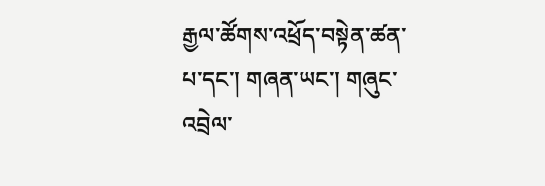རྒྱལ་ཚོགས་འཕྲོད་བསྟེན་ཚན་པ་དང་། གཞན་ཡང་། གཞུང་འབྲེལ་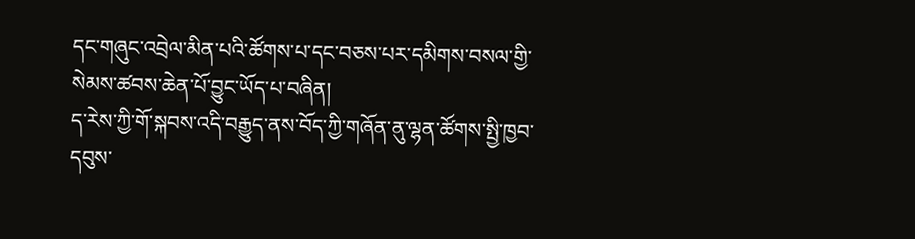དང་གཞུང་འབྲེལ་མིན་པའི་ཚོགས་པ་དང་བཅས་པར་དམིགས་བསལ་གྱི་སེམས་ཚབས་ཆེན་པོ་བྱུང་ཡོད་པ་བཞིན།
ད་རེས་ཀྱི་གོ་སྐབས་འདི་བརྒྱུད་ནས་བོད་ཀྱི་གཞོན་ནུ་ལྷན་ཚོགས་སྤྱི་ཁྱབ་དབུས་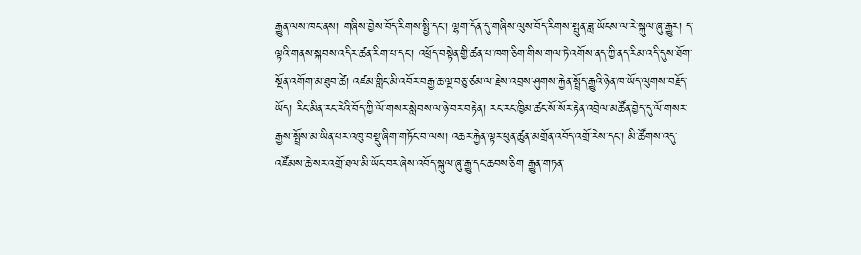རྒྱུན་ལས་ཁང་ནས། གཞིས་བྱེས་བོད་རིགས་སྤྱི་དང་། ལྷག་དོན་དུ་གཞིས་ལུས་བོད་རིགས་སྤུན་ཟླ་ཡོངས་ལ་རེ་སྐུལ་ཞུ་རྒྱུར། ད་ལྟའི་གནས་སྐབས་འདིར་ཚན་རིག་པ་དང་། འཕྲོད་བསྟེན་གྱི་ཚན་པ་ཁག་ཅིག་གིས་གལ་ཏེ་འགོས་ནད་ཀྱི་ནད་རིམ་འདི་དུས་ཐོག་སྔོན་འགོག་མ་ཐུབ་ཚེ། འཛམ་གླིང་མི་འབོར་བརྒྱ་ཆ་ལྔ་བཅུ་ཙམ་ལ་རྗེས་འབྲས་ཤུགས་རྐྱེན་སྤྲོད་རྒྱུའི་ཉེན་ཁ་ཡོད་ལུགས་བརྗོད་ཡོད། རིང་མིན་རང་རེའི་བོད་ཀྱི་ལོ་གསར་སླེབས་ལ་ཉེ་བར་བརྟེན། རང་རང་ཁྱིམ་ཚང་སོ་སོར་རྟེན་འབྲེལ་མཚོན་བྱེད་དུ་ལོ་གསར་རྒྱས་སྤྲོས་མ་ཡིན་པར་འཁུ་བསྡུ་ཞིག་གཏོང་བ་ལས། འཆར་རྐྱེན་ལྟར་ཕུན་ཚུན་མགྲོན་འབོད་འགྲོ་རེས་དང་། མི་ཚོགས་འདུ་འཛོམས་ཆེ་སར་འགྲོ་ཐལ་མི་ཡོང་བར་ཞེས་འབོད་སྐུལ་ཞུ་རྒྱུ་དང་ཆབས་ཅིག རྒྱུན་གཏན་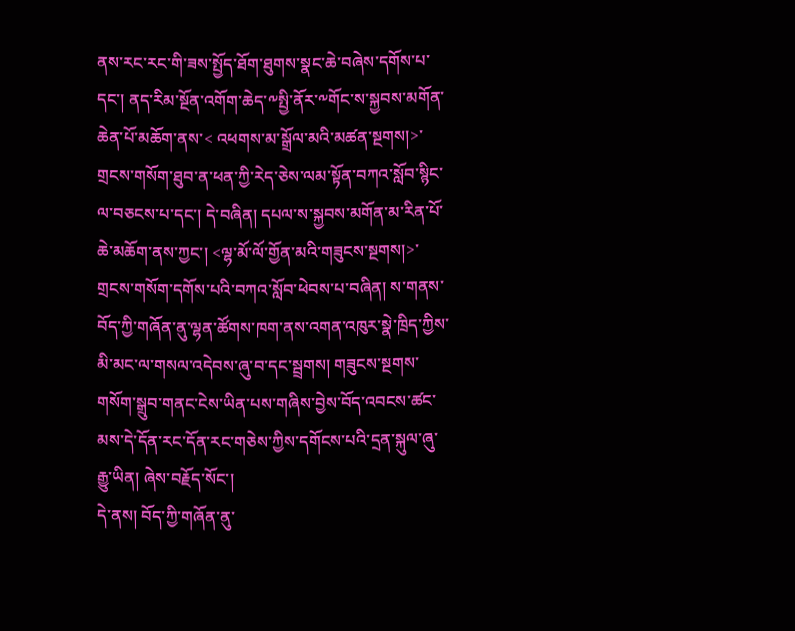ནས་རང་རང་གི་ཟས་སྤྱོད་ཐོག་ཐུགས་སྣང་ཆེ་བཞེས་དགོས་པ་དང་། ནད་རིམ་སྔོན་འགོག་ཆེད་༸སྤྱི་ནོར་༸གོང་ས་སྐྱབས་མགོན་ཆེན་པོ་མཆོག་ནས་< འཕགས་མ་སྒྲོལ་མའི་མཚན་སྔགས།>་གྲངས་གསོག་ཐུབ་ན་ཕན་ཀྱི་རེད་ཅེས་ལམ་སྟོན་བཀའ་སློབ་སྙིང་ལ་བཅངས་པ་དང་། དེ་བཞིན། དཔལ་ས་སྐྱབས་མགོན་མ་རིན་པོ་ཆེ་མཆོག་ནས་ཀྱང་། <ལྷ་མོ་ལོ་གྱོན་མའི་གཟུངས་སྔགས།>་གྲངས་གསོག་དགོས་པའི་བཀའ་སློབ་ཕེབས་པ་བཞིན། ས་གནས་བོད་ཀྱི་གཞོན་ནུ་ལྷན་ཚོགས་ཁག་ནས་འགན་འཁུར་སྣེ་ཁྲིད་ཀྱིས་མི་མང་ལ་གསལ་འདེབས་ཞུ་བ་དང་སྦྲགས། གཟུངས་སྔགས་གསོག་སྒྲུབ་གནང་ངེས་ཡིན་པས་གཞིས་བྱེས་བོད་འབངས་ཚང་མས་དེ་དོན་རང་དོན་རང་གཅེས་ཀྱིས་དགོངས་པའི་དྲན་སྐུལ་ཞུ་རྒྱུ་ཡིན། ཞེས་བརྗོད་སོང་།
དེ་ནས། བོད་ཀྱི་གཞོན་ནུ་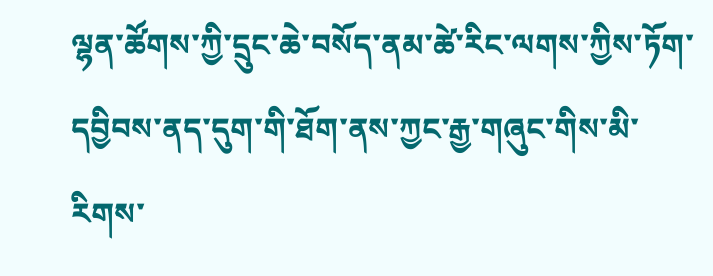ལྷན་ཚོགས་ཀྱི་དྲུང་ཆེ་བསོད་ནམ་ཚེ་རིང་ལགས་ཀྱིས་ཏོག་དབྱིབས་ནད་དུག་གི་ཐོག་ནས་ཀྱང་རྒྱ་གཞུང་གིས་མི་རིགས་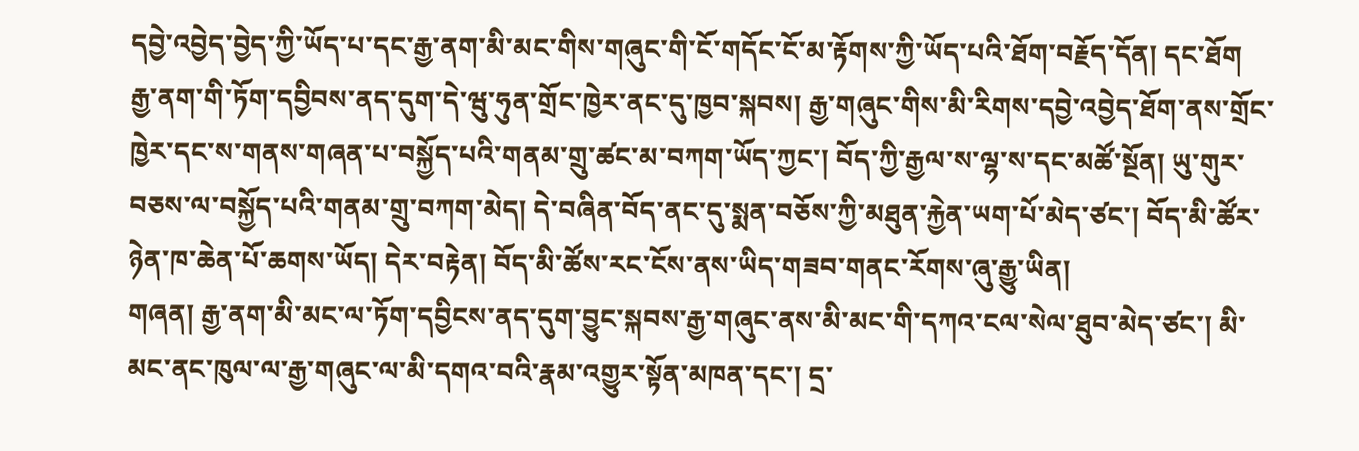དབྱེ་འབྱེད་བྱེད་ཀྱི་ཡོད་པ་དང་རྒྱ་ནག་མི་མང་གིས་གཞུང་གི་ངོ་གདོང་ངོ་མ་རྟོགས་ཀྱི་ཡོད་པའི་ཐོག་བརྗོད་དོན། དང་ཐོག རྒྱ་ནག་གི་ཏོག་དབྱིབས་ནད་དུག་དེ་ཝུ་ཧུན་གྲོང་ཁྱེར་ནང་དུ་ཁྱབ་སྐབས། རྒྱ་གཞུང་གིས་མི་རིགས་དབྱེ་འབྱེད་ཐོག་ནས་གྲོང་ཁྱེར་དང་ས་གནས་གཞན་པ་བསྐྱོད་པའི་གནམ་གྲུ་ཚང་མ་བཀག་ཡོད་ཀྱང་། བོད་ཀྱི་རྒྱལ་ས་ལྷ་ས་དང་མཚོ་སྔོན། ཡུ་གུར་བཅས་ལ་བསྐྱོད་པའི་གནམ་གྲུ་བཀག་མེད། དེ་བཞིན་བོད་ནང་དུ་སྨན་བཅོས་ཀྱི་མཐུན་རྐྱེན་ཡག་པོ་མེད་ཙང་། བོད་མི་ཚོར་ཉེན་ཁ་ཆེན་པོ་ཆགས་ཡོད། དེར་བརྟེན། བོད་མི་ཚོས་རང་ངོས་ནས་ཡིད་གཟབ་གནང་རོགས་ཞུ་རྒྱུ་ཡིན།
གཞན། རྒྱ་ནག་མི་མང་ལ་ཏོག་དབྱིངས་ནད་དུག་བྱུང་སྐབས་རྒྱ་གཞུང་ནས་མི་མང་གི་དཀའ་ངལ་སེལ་ཐུབ་མེད་ཙང་། མི་མང་ནང་ཁུལ་ལ་རྒྱ་གཞུང་ལ་མི་དགའ་བའི་རྣམ་འགྱུར་སྟོན་མཁན་དང་། དྲ་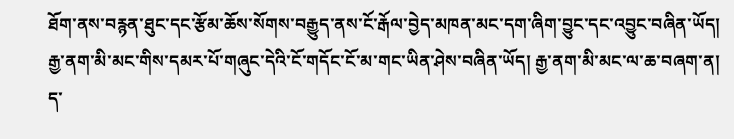ཐོག་ནས་བརྙན་ཐུང་དང་རྩོམ་ཆོས་སོགས་བརྒྱུད་ནས་ངོ་རྒོལ་བྱེད་མཁན་མང་དག་ཞིག་བྱུང་དང་འབྱུང་བཞིན་ཡོད། རྒྱ་ནག་མི་མང་གིས་དམར་པོ་གཞུང་དེའི་ངོ་གདོང་ངོ་མ་གང་ཡིན་ཤེས་བཞིན་ཡོད། རྒྱ་ནག་མི་མང་ལ་ཆ་བཞག་ན། ད་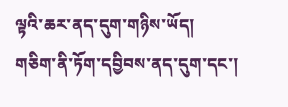ལྟའི་ཆར་ནད་དུག་གཉིས་ཡོད། གཅིག་ནི་ཏོག་དབྱིབས་ནད་དུག་དང་།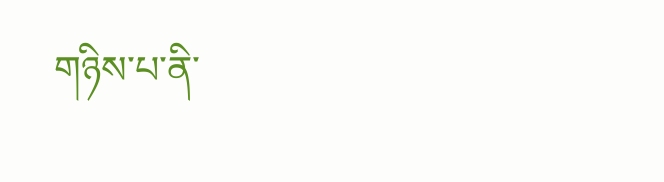གཉིས་པ་ནི་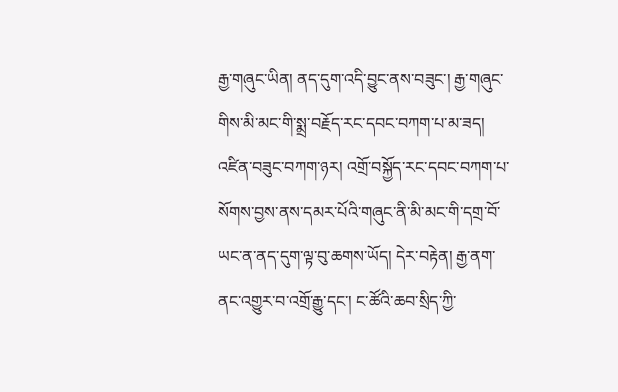རྒྱ་གཞུང་ཡིན། ནད་དུག་འདི་བྱུང་ནས་བཟུང་། རྒྱ་གཞུང་གིས་མི་མང་གི་སྨྲ་བརྗོད་རང་དབང་བཀག་པ་མ་ཟད། འཛིན་བཟུང་བཀག་ཉར། འགྲོ་བསྐྱོད་རང་དབང་བཀག་པ་སོགས་བྱས་ནས་དམར་པོའི་གཞུང་ནི་མི་མང་གི་དགྲ་བོ་ཡང་ན་ནད་དུག་ལྟ་བུ་ཆགས་ཡོད། དེར་བརྟེན། རྒྱ་ནག་ནང་འགྱུར་བ་འགྲོ་རྒྱུ་དང་། ང་ཚོའི་ཆབ་སྲིད་ཀྱི་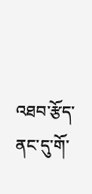འཐབ་རྩོད་ནང་དུ་གོ་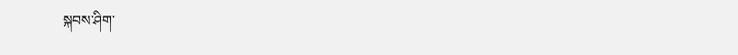སྐབས་ཤིག་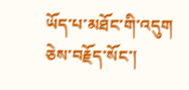ཡོད་པ་མཐོང་གི་འདུག ཅེས་བརྗོད་སོང་།